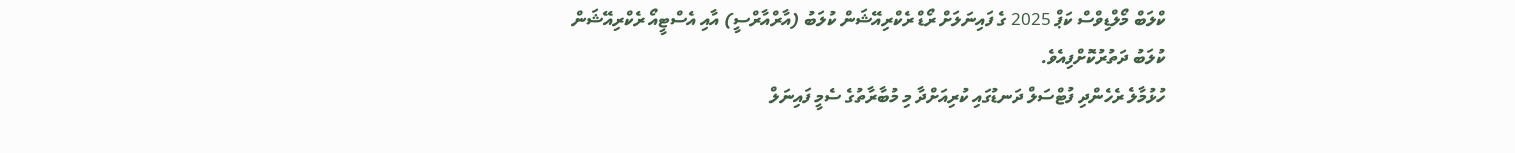ކްލަބް މޯލްޑިވްސް ކަޕް 2025 ގެ ފައިނަލަށް ރޯޑް ރެކްރިއޭޝަން ކުލަބު (އާރްއާރްސީ) އާއި އެސްޓީއޯ ރެކްރިއޭޝަން ކުލަބު ދަތުރުކޮށްފިއެވެ.
ހުޅުމާލެ ރެހެންދި ފުޓްސަލް ދަނޑުގައި ކުރިއަށްދާ މި މުބާރާތުގެ ސެމީ ފައިނަލް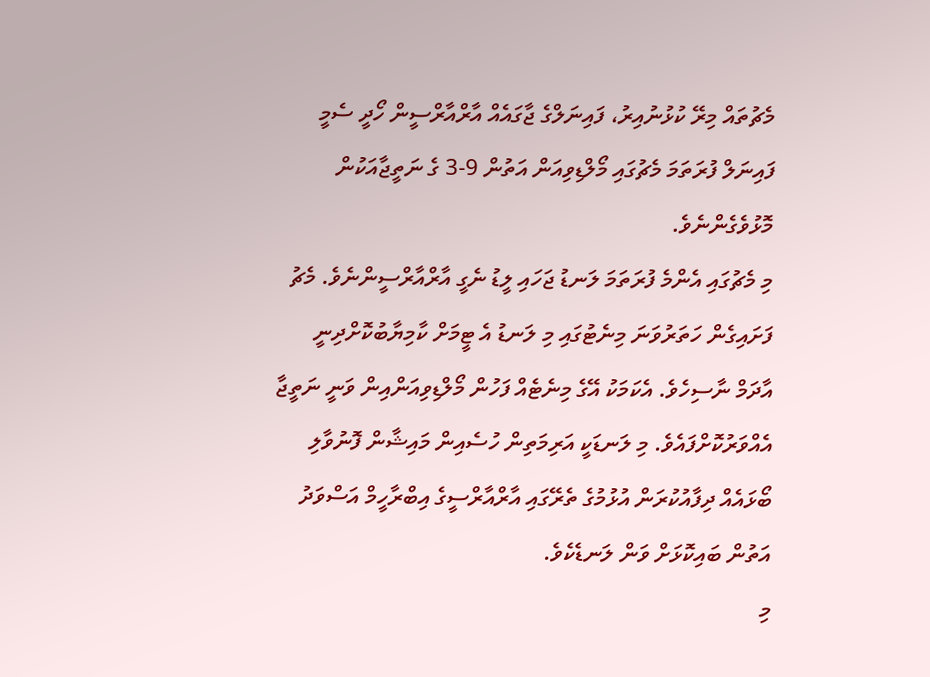މެޗުތައް މިރޭ ކުޅުނުއިރު، ފައިނަލްގެ ޖާގައެއް އާރްއާރްސީން ހޯދީ ސެމީ ފައިނަލް ފުރަތަމަ މެޗުގައި މޯލްޑިވިއަން އަތުން 9-3 ގެ ނަތީޖާއަކުން މޮޅުވެގެންނެވެ.
މި މެޗުގައި އެންމެ ފުރަތަމަ ލަނޑު ޖަހައި ލީޑު ނެގީ އާރްއާރްސީންނެވެ. މެޗު ފަށައިގެން ހަތަރުވަނަ މިނެޓުގައި މި ލަނޑު އެ ޓީމަށް ކާމިޔާބުކޮށްދިނީ އާދަމް ނާސިހެވެ. އެކަމަކު އޭގެ މިނެޓެއް ފަހުން މޯލްޑިވިއަންއިން ވަނީ ނަތީޖާ އެއްވަރުކޮށްފައެވެ. މި ލަނޑަކީ އަރިމަތިން ހުސެއިން މައިޝާން ފޮނުވާލި ބޯޅައެއް ދިފާއުކުރަން އުޅުމުގެ ތެރޭގައި އާރްއާރްސީގެ އިބްރާހީމް އަސްވަދު އަތުން ބައިކޮޅަށް ވަން ލަނޑެކެވެ.
މި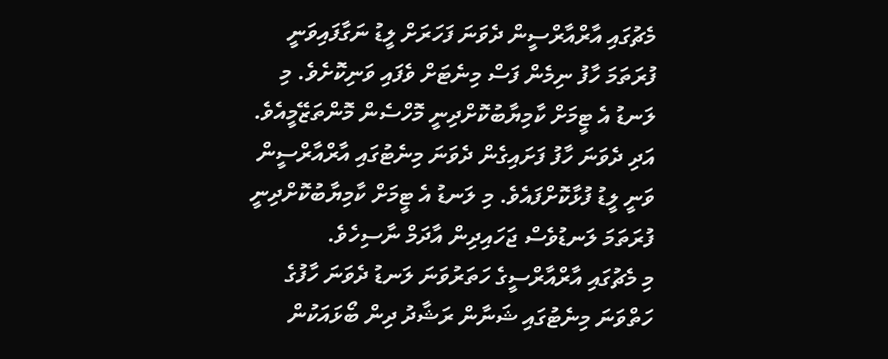މެޗުގައި އާރްއާރްސީން ދެވަނަ ފަހަރަށް ލީޑު ނަގާފައިވަނީ ފުރަތަމަ ހާފު ނިމެން ފަސް މިނެޓަށް ވެފައި ވަނިކޮށެވެ. މި ލަނޑު އެ ޓީމަށް ކާމިޔާބުކޮށްދިނީ މޮހްސެން މޮންތަޒޭމީއެވެ. އަދި ދެވަނަ ހާފު ފަށައިގެން ދެވަނަ މިނެޓުގައި އާރްއާރްސީން ވަނީ ލީޑު ފުޅާކޮށްފައެވެ. މި ލަނޑު އެ ޓީމަށް ކާމިޔާބުކޮށްދިނީ ފުރަތަމަ ލަނޑުވެސް ޖަހައިދިން އާދަމް ނާސިހެވެ.
މި މެޗުގައި އާރްއާރްސީގެ ހަތަރުވަނަ ލަނޑު ދެވަނަ ހާފުގެ ހަތްވަނަ މިނެޓުގައި ޝަނާން ރަޝާދު ދިން ބޯޅައަކުން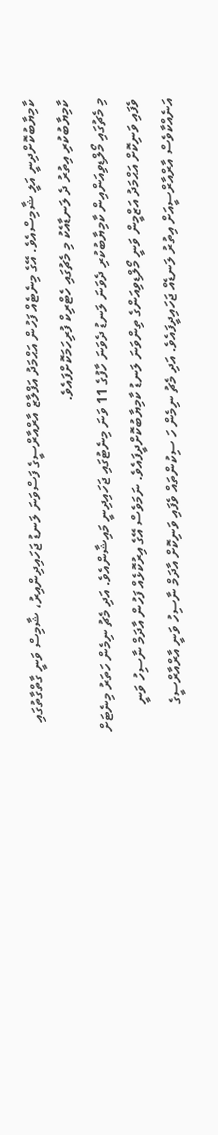ކާމިޔާބުކޮށްދިނީ އަލީ ޝާމިސްއެވެ. އޭގެ މިނެޓެއް ފަހުން އަޙްމަދު އަފްލާޒް އާރްއާރްސީގެ ފަސްވަނަ ލަނޑު ޖަހައިދިންއިރު، ޝާމިސް ވަނީ ގާތްގާތުގައި ކާމިޔާބުކުރި އިތުރު ދެ ލަނޑާއެކު މި މެޗުގައި ހެޓްރިކް ފުރިހަމަކޮށްފައެވެ.
މި މެޗުގައި މޯލްޑިވިއަންއިން ކާމިޔާބުކުރި ދެވަނަ ލަނޑު ދެވަނަ ހާފުގެ 11 ވަނަ މިނެޓުގައި ޖަހައިދިނީ މައިޝާންއެވެ. އަދި މެޗު ނިމެން ހަތަރު މިނެޓަށް ވެފައި ވަނިކޮށް އަޙްމަދު އަޒްމީން ވަނީ މޯލްޑިވިއަންގެ ތިންވަނަ ލަނޑު ކާމިޔާބުކޮށްދީފައެވެ. ނަމަވެސް އޭގެ އިރުކޮޅެއް ފަހުން އާދަމް ނާސިހު ވަނީ އަނެއްކާވެސް އާރްއާރްސީއަށް އިތުރު ލަނޑެއް ޖަހައިދީފައެވެ. އަދި މެޗު ނިމެން ހަ ސިކުންތައް ވެފައި ވަނިކޮށް އާދަމް ނާސިހު ވަނީ އާރްއާރްސީގެ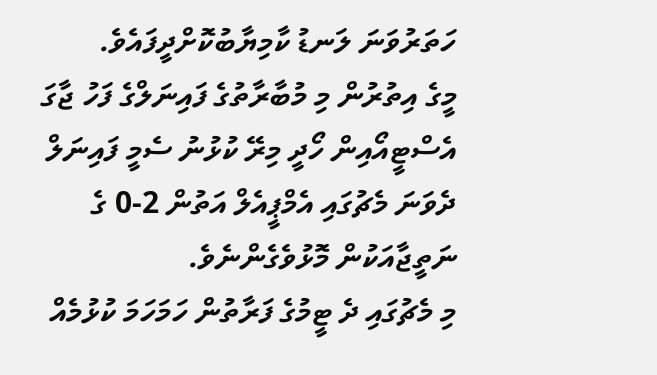ހަތަރުވަނަ ލަނޑު ކާމިޔާބުކޮށްދީފައެވެ.
މީގެ އިތުރުން މި މުބާރާތުގެ ފައިނަލްގެ ފަހު ޖާގަ އެސްޓީއޯއިން ހޯދީ މިރޭ ކުޅުނު ސެމީ ފައިނަލް ދެވަނަ މެޗުގައި އެމްޕީއެލް އަތުން 2-0 ގެ ނަތީޖާއަކުން މޮޅުވެގެންނެވެ.
މި މެޗުގައި ދެ ޓީމުގެ ފަރާތުން ހަމަހަމަ ކުޅުމެއް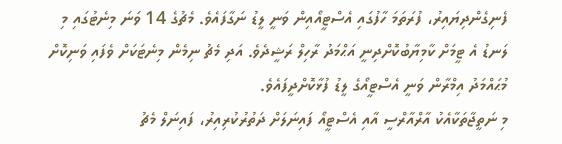ފެނިގެންދިޔައިރު، ފުރަތަމަ ހާފުގައި އެސްޓީއޯއިން ވަނީ ލީޑު ނަގާފައެވެ. މެޗުގެ 14 ވަނަ މިނެޓުގައި މި ލަނޑު އެ ޓީމަށް ކާމިޔާބުކޮށްދިނީ އަޙްމަދު ރާހިލް ރަޝީދެވެ. އަދި މެޗު ނިމެން މިނެޓަކަށް ވެފައި ވަނިކޮށް މުޙައްމަދު އިމްރާން ވަނީ އެސްޓީއޯގެ ލީޑު ފުޅާކޮށްދީފައެވެ.
މި ނަތީޖާތަކާއެކު އާރްއާރްސީ އާއި އެސްޓީއޯ ފައިނަލަށް ދަތުރުކުރިއިރު، ފައިނަލް މެޗު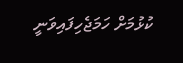ކުޅުމަށް ހަމަޖެހިފައިވަނީ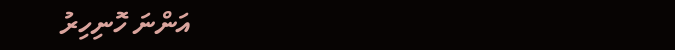އަންނަ ހޮނިހިރު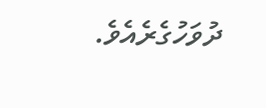ދުވަހުގެރެއެވެ.